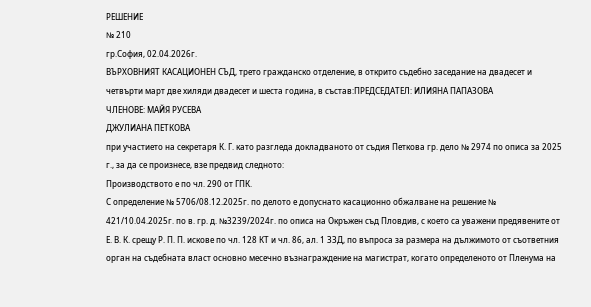РЕШЕНИЕ
№ 210
гр.София, 02.04.2026г.
ВЪРХОВНИЯТ КАСАЦИОНЕН СЪД, трето гражданско отделение, в открито съдебно заседание на двадесет и четвърти март две хиляди двадесет и шеста година, в състав:ПРЕДСЕДАТЕЛ: ИЛИЯНА ПАПАЗОВА
ЧЛЕНОВЕ: МАЙЯ РУСЕВА
ДЖУЛИАНА ПЕТКОВА
при участието на секретаря К. Г. като разгледа докладваното от съдия Петкова гр. дело № 2974 по описа за 2025 г., за да се произнесе, взе предвид следното:
Производството е по чл. 290 от ГПК.
С определение № 5706/08.12.2025г. по делото е допуснато касационно обжалване на решение № 421/10.04.2025г. по в. гр. д. №3239/2024г. по описа на Окръжен съд Пловдив, с което са уважени предявените от Е. В. К. срещу Р. П. П. искове по чл. 128 КТ и чл. 86, ал. 1 ЗЗД, по въпроса за размера на дължимото от съответния орган на съдебната власт основно месечно възнаграждение на магистрат, когато определеното от Пленума на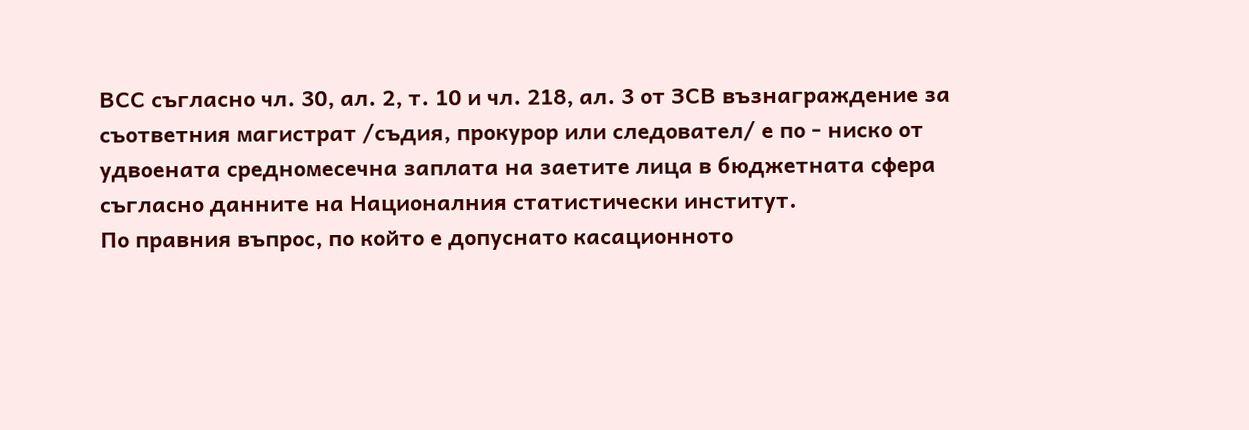ВСС съгласно чл. 30, ал. 2, т. 10 и чл. 218, ал. 3 от ЗСВ възнаграждение за съответния магистрат /съдия, прокурор или следовател/ е по - ниско от удвоената средномесечна заплата на заетите лица в бюджетната сфера съгласно данните на Националния статистически институт.
По правния въпрос, по който е допуснато касационното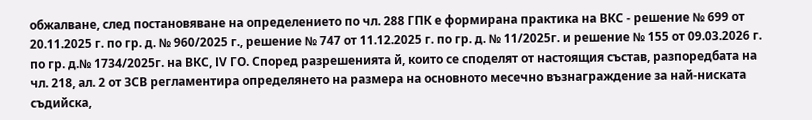обжалване, след постановяване на определението по чл. 288 ГПК е формирана практика на ВКС - решение № 699 от 20.11.2025 г. по гр. д. № 960/2025 г., решение № 747 от 11.12.2025 г. по гр. д. № 11/2025г. и решение № 155 от 09.03.2026 г. по гр. д.№ 1734/2025г. на ВКС, ІV ГО. Според разрешенията й, които се споделят от настоящия състав, разпоредбата на чл. 218, ал. 2 от ЗСВ регламентира определянето на размера на основното месечно възнаграждение за най-ниската съдийска,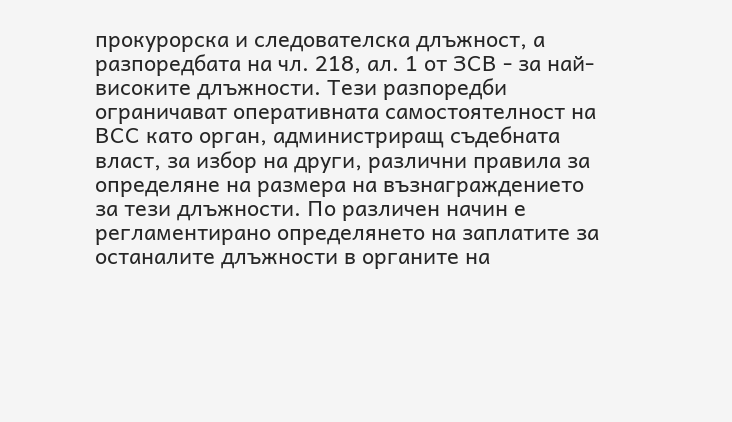прокурорска и следователска длъжност, а разпоредбата на чл. 218, ал. 1 от ЗСВ - за най-високите длъжности. Тези разпоредби ограничават оперативната самостоятелност на ВСС като орган, администриращ съдебната власт, за избор на други, различни правила за определяне на размера на възнаграждението за тези длъжности. По различен начин е регламентирано определянето на заплатите за останалите длъжности в органите на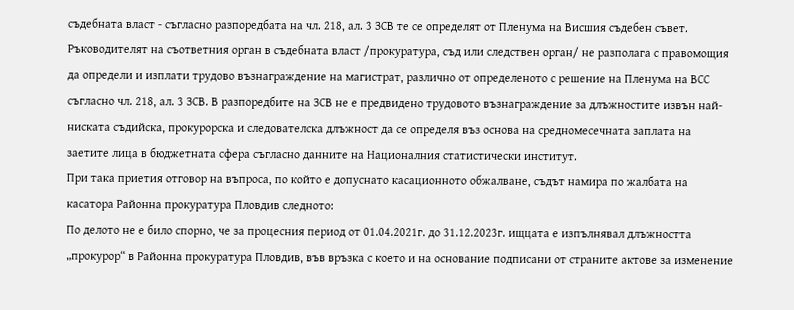съдебната власт - съгласно разпоредбата на чл. 218, ал. 3 ЗСВ те се определят от Пленума на Висшия съдебен съвет. Ръководителят на съответния орган в съдебната власт /прокуратура, съд или следствен орган/ не разполага с правомощия да определи и изплати трудово възнаграждение на магистрат, различно от определеното с решение на Пленума на ВСС съгласно чл. 218, ал. 3 ЗСВ. В разпоредбите на ЗСВ не е предвидено трудовото възнаграждение за длъжностите извън най-ниската съдийска, прокурорска и следователска длъжност да се определя въз основа на средномесечната заплата на заетите лица в бюджетната сфера съгласно данните на Националния статистически институт.
При така приетия отговор на въпроса, по който е допуснато касационното обжалване, съдът намира по жалбата на касатора Районна прокуратура Пловдив следното:
По делото не е било спорно, че за процесния период от 01.04.2021г. до 31.12.2023г. ищцата е изпълнявал длъжността „прокурор“ в Районна прокуратура Пловдив, във връзка с което и на основание подписани от страните актове за изменение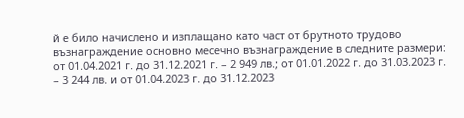й е било начислено и изплащано като част от брутното трудово възнаграждение основно месечно възнаграждение в следните размери: от 01.04.2021 г. до 31.12.2021 г. – 2 949 лв.; от 01.01.2022 г. до 31.03.2023 г. – 3 244 лв. и от 01.04.2023 г. до 31.12.2023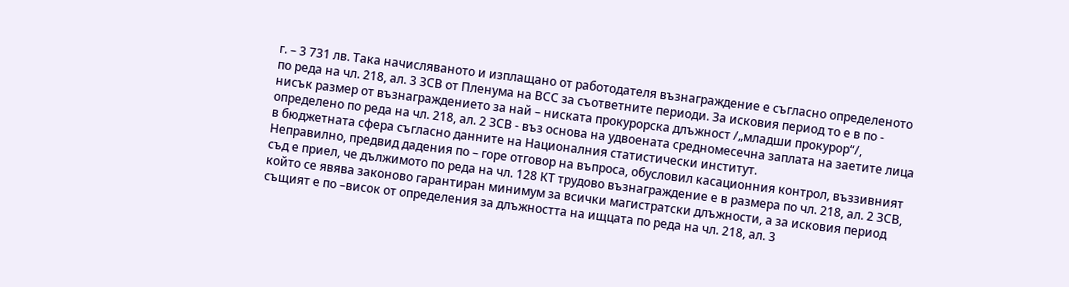г. – 3 731 лв. Така начисляваното и изплащано от работодателя възнаграждение е съгласно определеното по реда на чл. 218, ал. 3 ЗСВ от Пленума на ВСС за съответните периоди. За исковия период то е в по - нисък размер от възнаграждението за най – ниската прокурорска длъжност /„младши прокурор“/, определено по реда на чл. 218, ал. 2 ЗСВ - въз основа на удвоената средномесечна заплата на заетите лица в бюджетната сфера съгласно данните на Националния статистически институт.
Неправилно, предвид дадения по – горе отговор на въпроса, обусловил касационния контрол, въззивният съд е приел, че дължимото по реда на чл. 128 КТ трудово възнаграждение е в размера по чл. 218, ал. 2 ЗСВ, който се явява законово гарантиран минимум за всички магистратски длъжности, а за исковия период същият е по –висок от определения за длъжността на ищцата по реда на чл. 218, ал. 3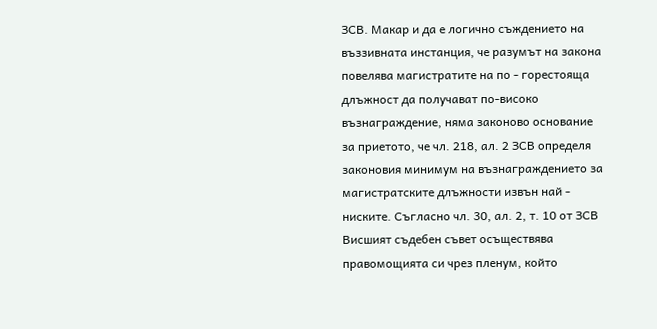ЗСВ. Макар и да е логично съждението на въззивната инстанция, че разумът на закона повелява магистратите на по - горестояща длъжност да получават по-високо възнаграждение, няма законово основание за приетото, че чл. 218, ал. 2 ЗСВ определя законовия минимум на възнаграждението за магистратските длъжности извън най - ниските. Съгласно чл. 30, ал. 2, т. 10 от ЗСВ Висшият съдебен съвет осъществява правомощията си чрез пленум, който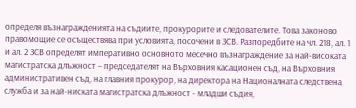определя възнагражденията на съдиите, прокурорите и следователите. Това законово правомощие се осъществява при условията, посочени в ЗСВ. Разпоредбите на чл. 218, ал. 1 и ал. 2 ЗСВ определят императивно основното месечно възнаграждение за най-високата магистратска длъжност – председателят на Върховния касационен съд, на Върховния административен съд, на главния прокурор, на директора на Националната следствена служба и за най-ниската магистратска длъжност - младши съдия,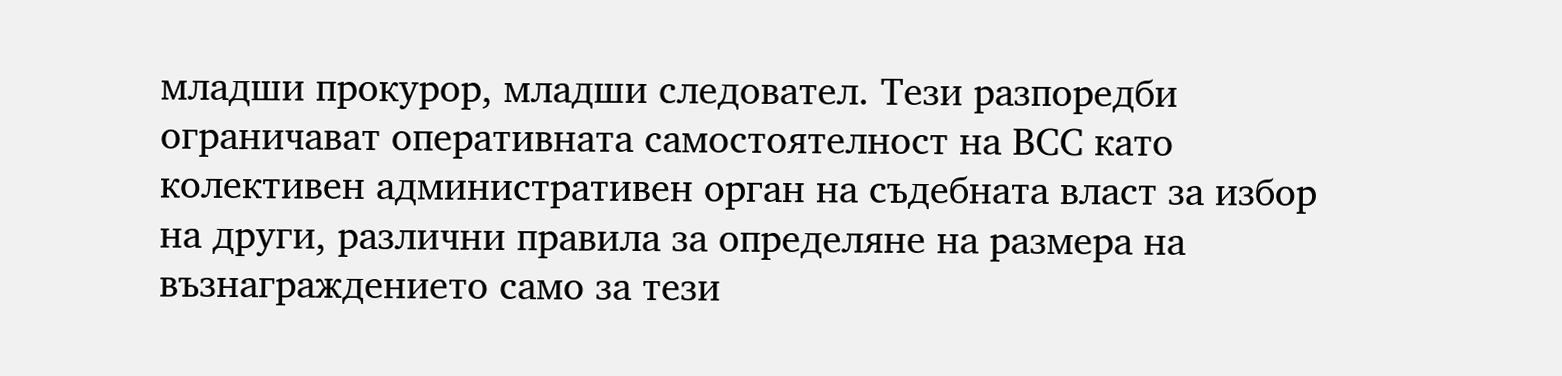младши прокурор, младши следовател. Тези разпоредби ограничават оперативната самостоятелност на ВСС като колективен административен орган на съдебната власт за избор на други, различни правила за определяне на размера на възнаграждението само за тези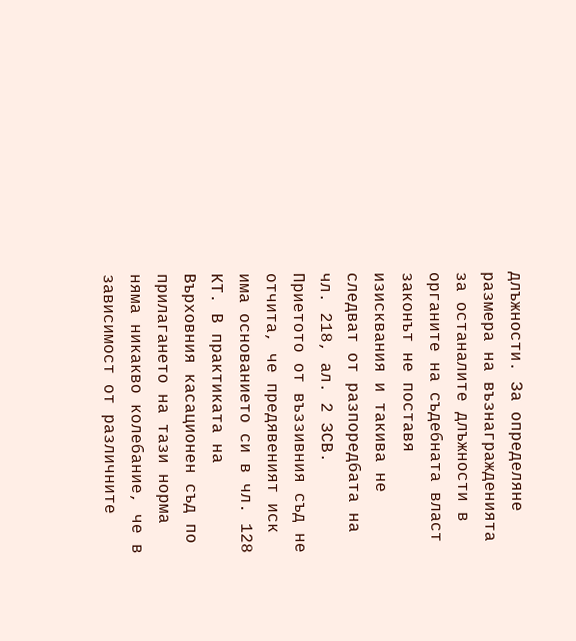длъжности. За определяне размера на възнагражденията за останалите длъжности в органите на съдебната власт законът не поставя изисквания и такива не следват от разпоредбата на чл. 218, ал. 2 ЗСВ.
Приетото от въззивния съд не отчита, че предявеният иск има основанието си в чл. 128 КТ. В практиката на Върховния касационен съд по прилагането на тази норма няма никакво колебание, че в зависимост от различните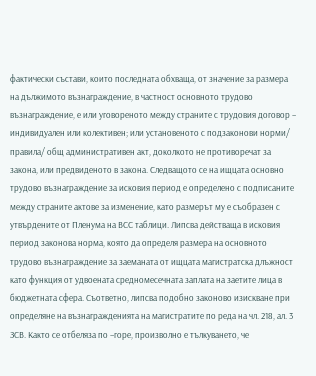фактически състави, които последната обхваща, от значение за размера на дължимото възнаграждение, в частност основното трудово възнаграждение, е или уговореното между страните с трудовия договор – индивидуален или колективен; или установеното с подзаконови норми/ правила/ общ административен акт, доколкото не противоречат за закона, или предвиденото в закона. Следващото се на ищцата основно трудово възнаграждение за исковия период е определено с подписаните между страните актове за изменение, като размерът му е съобразен с утвърдените от Пленума на ВСС таблици. Липсва действаща в исковия период законова норма, която да определя размера на основното трудово възнаграждение за заеманата от ищцата магистратска длъжност като функция от удвоената средномесечната заплата на заетите лица в бюджетната сфера. Съответно, липсва подобно законово изискване при определяне на възнагражденията на магистратите по реда на чл. 218, ал. 3 ЗСВ. Както се отбеляза по –горе, произволно е тълкуването, че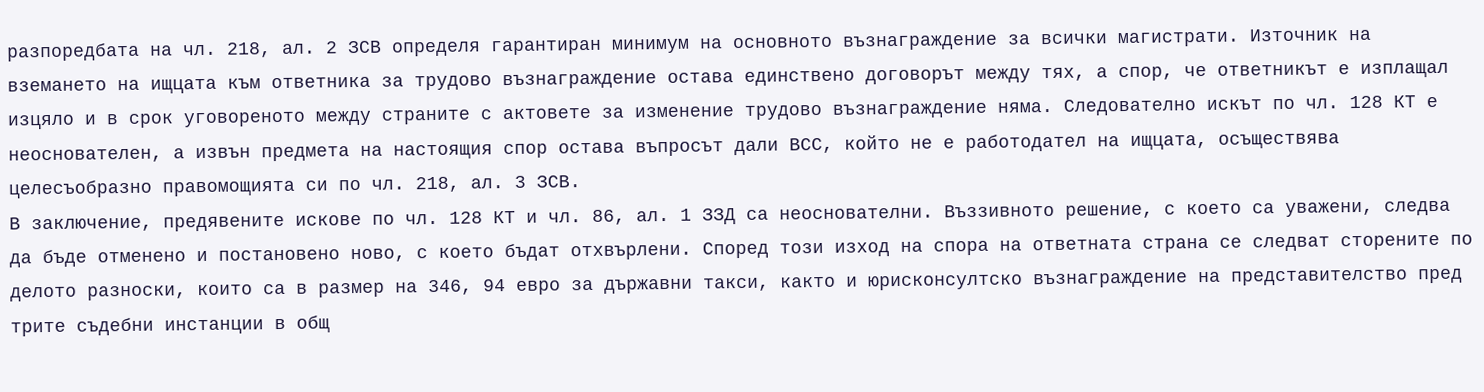разпоредбата на чл. 218, ал. 2 ЗСВ определя гарантиран минимум на основното възнаграждение за всички магистрати. Източник на вземането на ищцата към ответника за трудово възнаграждение остава единствено договорът между тях, а спор, че ответникът е изплащал изцяло и в срок уговореното между страните с актовете за изменение трудово възнаграждение няма. Следователно искът по чл. 128 КТ е неоснователен, а извън предмета на настоящия спор остава въпросът дали ВСС, който не е работодател на ищцата, осъществява целесъобразно правомощията си по чл. 218, ал. 3 ЗСВ.
В заключение, предявените искове по чл. 128 КТ и чл. 86, ал. 1 ЗЗД са неоснователни. Въззивното решение, с което са уважени, следва да бъде отменено и постановено ново, с което бъдат отхвърлени. Според този изход на спора на ответната страна се следват сторените по делото разноски, които са в размер на 346, 94 евро за държавни такси, както и юрисконсултско възнаграждение на представителство пред трите съдебни инстанции в общ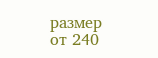размер от 240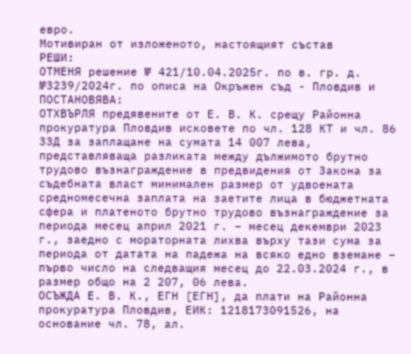евро.
Мотивиран от изложеното, настоящият състав
РЕШИ:
ОТМЕНЯ решение № 421/10.04.2025г. по в. гр. д. №3239/2024г. по описа на Окръжен съд - Пловдив и ПОСТАНОВЯВА:
ОТХВЪРЛЯ предявените от Е. В. К. срещу Районна прокуратура Пловдив исковете по чл. 128 КТ и чл. 86 ЗЗД за заплащане на сумата 14 007 лева, представляваща разликата между дължимото брутно трудово възнаграждение в предвидения от Закона за съдебната власт минимален размер от удвоената средномесечна заплата на заетите лица в бюджетната сфера и платеното брутно трудово възнаграждение за периода месец април 2021 г. – месец декември 2023 г., заедно с мораторната лихва върху тази сума за периода от датата на падежа на всяко едно вземане – първо число на следващия месец до 22.03.2024 г., в размер общо на 2 207, 06 лева.
ОСЪЖДА Е. В. К., ЕГН [ЕГН], да плати на Районна прокуратура Пловдив, ЕИК: 1218173091526, на основание чл. 78, ал.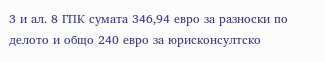3 и ал. 8 ГПК сумата 346,94 евро за разноски по делото и общо 240 евро за юрисконсултско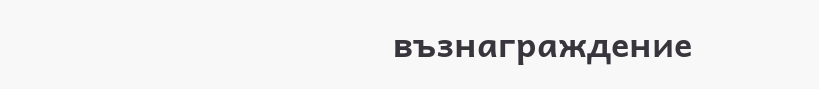възнаграждение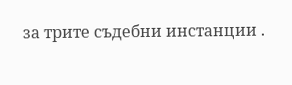за трите съдебни инстанции .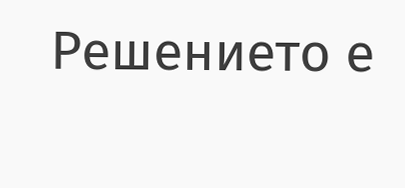Решението е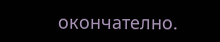окончателно.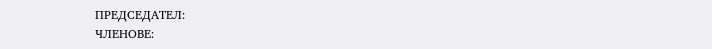ПРЕДСЕДАТЕЛ:
ЧЛЕНОВЕ: